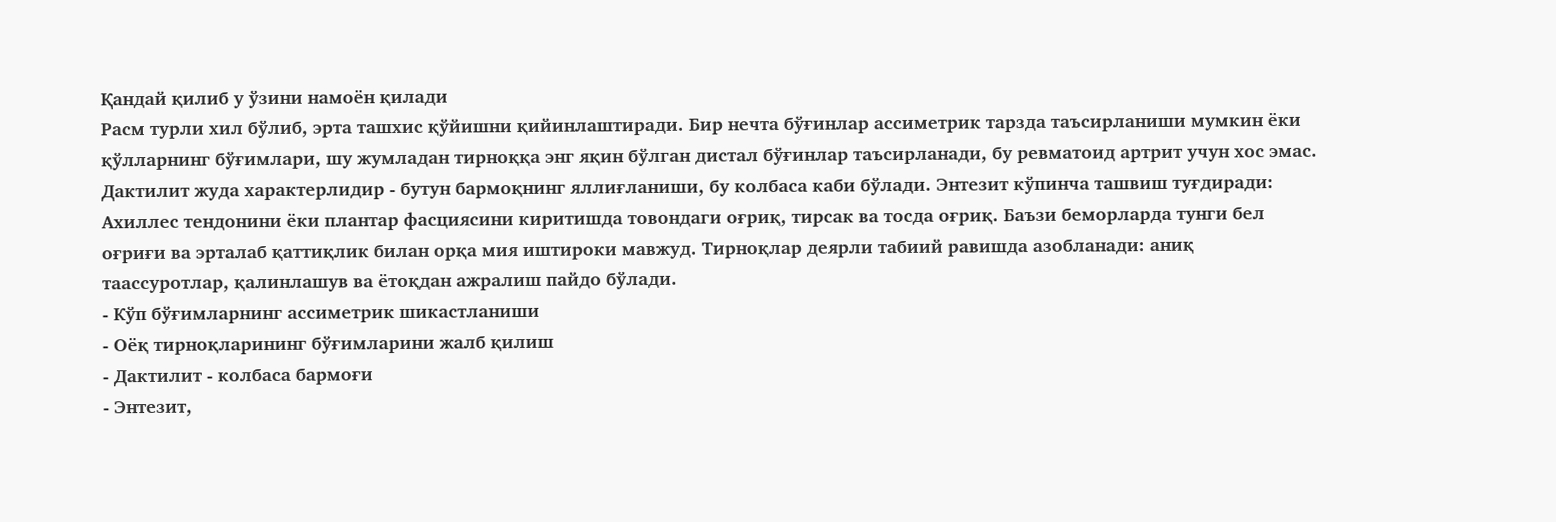Қандай қилиб у ўзини намоён қилади
Расм турли хил бўлиб, эрта ташхис қўйишни қийинлаштиради. Бир нечта бўғинлар ассиметрик тарзда таъсирланиши мумкин ёки қўлларнинг бўғимлари, шу жумладан тирноққа энг яқин бўлган дистал бўғинлар таъсирланади, бу ревматоид артрит учун хос эмас. Дактилит жуда характерлидир - бутун бармоқнинг яллиғланиши, бу колбаса каби бўлади. Энтезит кўпинча ташвиш туғдиради: Ахиллес тендонини ёки плантар фасциясини киритишда товондаги оғриқ, тирсак ва тосда оғриқ. Баъзи беморларда тунги бел оғриғи ва эрталаб қаттиқлик билан орқа мия иштироки мавжуд. Тирноқлар деярли табиий равишда азобланади: аниқ таассуротлар, қалинлашув ва ётоқдан ажралиш пайдо бўлади.
- Кўп бўғимларнинг ассиметрик шикастланиши
- Оёқ тирноқларининг бўғимларини жалб қилиш
- Дактилит - колбаса бармоғи
- Энтезит,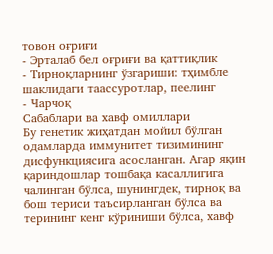товон оғриғи
- Эрталаб бел оғриғи ва қаттиқлик
- Тирноқларнинг ўзгариши: тҳимбле шаклидаги таассуротлар, пеелинг
- Чарчоқ
Сабаблари ва хавф омиллари
Бу генетик жиҳатдан мойил бўлган одамларда иммунитет тизимининг дисфункциясига асосланган. Агар яқин қариндошлар тошбақа касаллигига чалинган бўлса, шунингдек, тирноқ ва бош териси таъсирланган бўлса ва терининг кенг кўриниши бўлса, хавф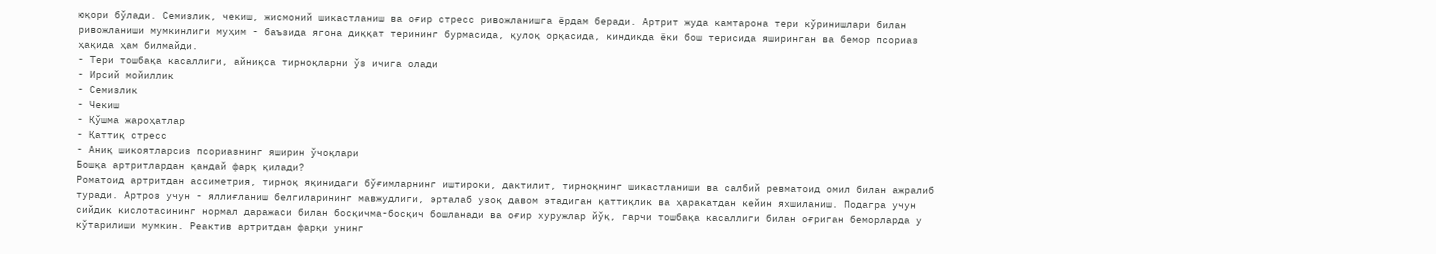юқори бўлади. Семизлик, чекиш, жисмоний шикастланиш ва оғир стресс ривожланишга ёрдам беради. Артрит жуда камтарона тери кўринишлари билан ривожланиши мумкинлиги муҳим - баъзида ягона диққат терининг бурмасида, қулоқ орқасида, киндикда ёки бош терисида яширинган ва бемор псориаз ҳақида ҳам билмайди.
- Тери тошбақа касаллиги, айниқса тирноқларни ўз ичига олади
- Ирсий мойиллик
- Семизлик
- Чекиш
- Қўшма жароҳатлар
- Қаттиқ стресс
- Аниқ шикоятларсиз псориазнинг яширин ўчоқлари
Бошқа артритлардан қандай фарқ қилади?
Роматоид артритдан ассиметрия, тирноқ яқинидаги бўғимларнинг иштироки, дактилит, тирноқнинг шикастланиши ва салбий ревматоид омил билан ажралиб туради. Артроз учун - яллиғланиш белгиларининг мавжудлиги, эрталаб узоқ давом этадиган қаттиқлик ва ҳаракатдан кейин яхшиланиш. Подагра учун сийдик кислотасининг нормал даражаси билан босқичма-босқич бошланади ва оғир хуружлар йўқ, гарчи тошбақа касаллиги билан оғриган беморларда у кўтарилиши мумкин. Реактив артритдан фарқи унинг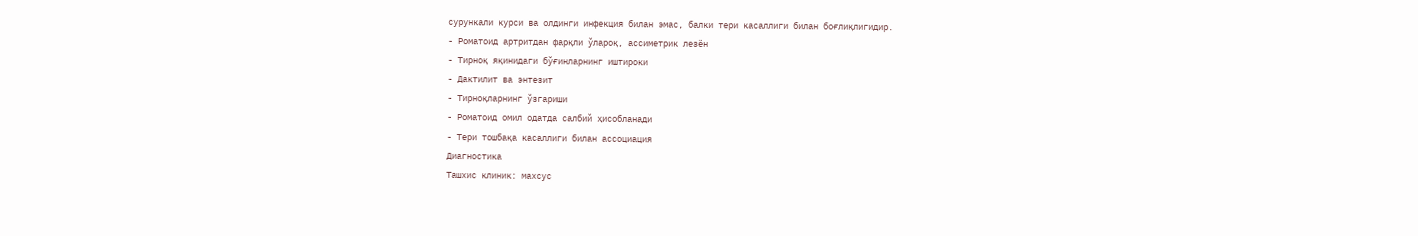сурункали курси ва олдинги инфекция билан эмас, балки тери касаллиги билан боғлиқлигидир.
- Роматоид артритдан фарқли ўлароқ, ассиметрик лезён
- Тирноқ яқинидаги бўғинларнинг иштироки
- Дактилит ва энтезит
- Тирноқларнинг ўзгариши
- Роматоид омил одатда салбий ҳисобланади
- Тери тошбақа касаллиги билан ассоциация
Диагностика
Ташхис клиник: махсус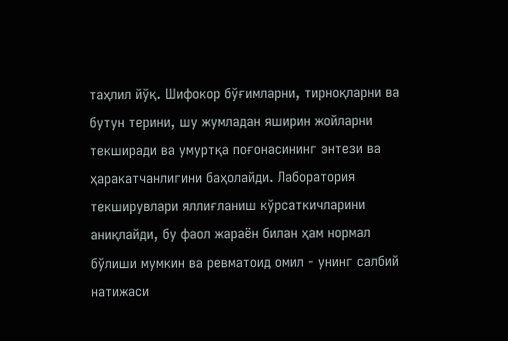таҳлил йўқ. Шифокор бўғимларни, тирноқларни ва бутун терини, шу жумладан яширин жойларни текширади ва умуртқа поғонасининг энтези ва ҳаракатчанлигини баҳолайди. Лаборатория текширувлари яллиғланиш кўрсаткичларини аниқлайди, бу фаол жараён билан ҳам нормал бўлиши мумкин ва ревматоид омил - унинг салбий натижаси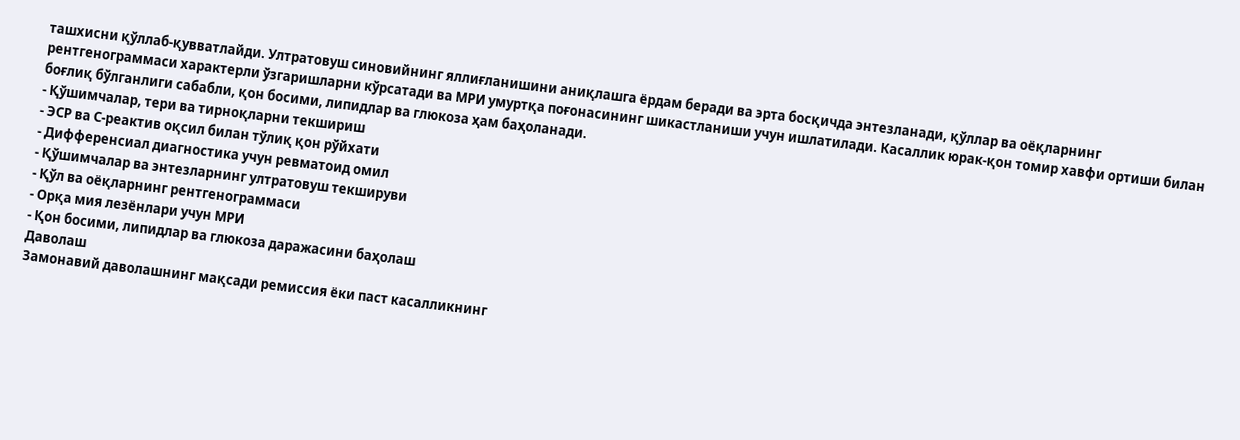ташхисни қўллаб-қувватлайди. Ултратовуш синовийнинг яллиғланишини аниқлашга ёрдам беради ва эрта босқичда энтезланади, қўллар ва оёқларнинг рентгенограммаси характерли ўзгаришларни кўрсатади ва МРИ умуртқа поғонасининг шикастланиши учун ишлатилади. Касаллик юрак-қон томир хавфи ортиши билан боғлиқ бўлганлиги сабабли, қон босими, липидлар ва глюкоза ҳам баҳоланади.
- Қўшимчалар, тери ва тирноқларни текшириш
- ЭСР ва С-реактив оқсил билан тўлиқ қон рўйхати
- Дифференсиал диагностика учун ревматоид омил
- Қўшимчалар ва энтезларнинг ултратовуш текшируви
- Қўл ва оёқларнинг рентгенограммаси
- Орқа мия лезёнлари учун МРИ
- Қон босими, липидлар ва глюкоза даражасини баҳолаш
Даволаш
Замонавий даволашнинг мақсади ремиссия ёки паст касалликнинг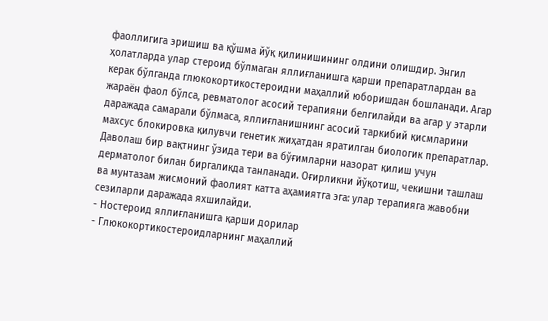фаоллигига эришиш ва қўшма йўқ қилинишининг олдини олишдир. Энгил ҳолатларда улар стероид бўлмаган яллиғланишга қарши препаратлардан ва керак бўлганда глюкокортикостероидни маҳаллий юборишдан бошланади. Агар жараён фаол бўлса, ревматолог асосий терапияни белгилайди ва агар у этарли даражада самарали бўлмаса, яллиғланишнинг асосий таркибий қисмларини махсус блокировка қилувчи генетик жиҳатдан яратилган биологик препаратлар. Даволаш бир вақтнинг ўзида тери ва бўғимларни назорат қилиш учун дерматолог билан биргаликда танланади. Оғирликни йўқотиш, чекишни ташлаш ва мунтазам жисмоний фаолият катта аҳамиятга эга: улар терапияга жавобни сезиларли даражада яхшилайди.
- Ностероид яллиғланишга қарши дорилар
- Глюкокортикостероидларнинг маҳаллий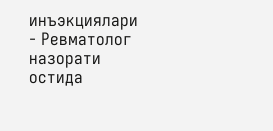инъэкциялари
- Ревматолог назорати остида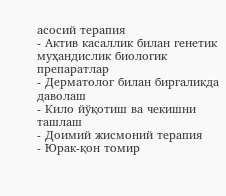асосий терапия
- Актив касаллик билан генетик муҳандислик биологик препаратлар
- Дерматолог билан биргаликда даволаш
- Кило йўқотиш ва чекишни ташлаш
- Доимий жисмоний терапия
- Юрак-қон томир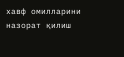хавф омилларини назорат қилиш